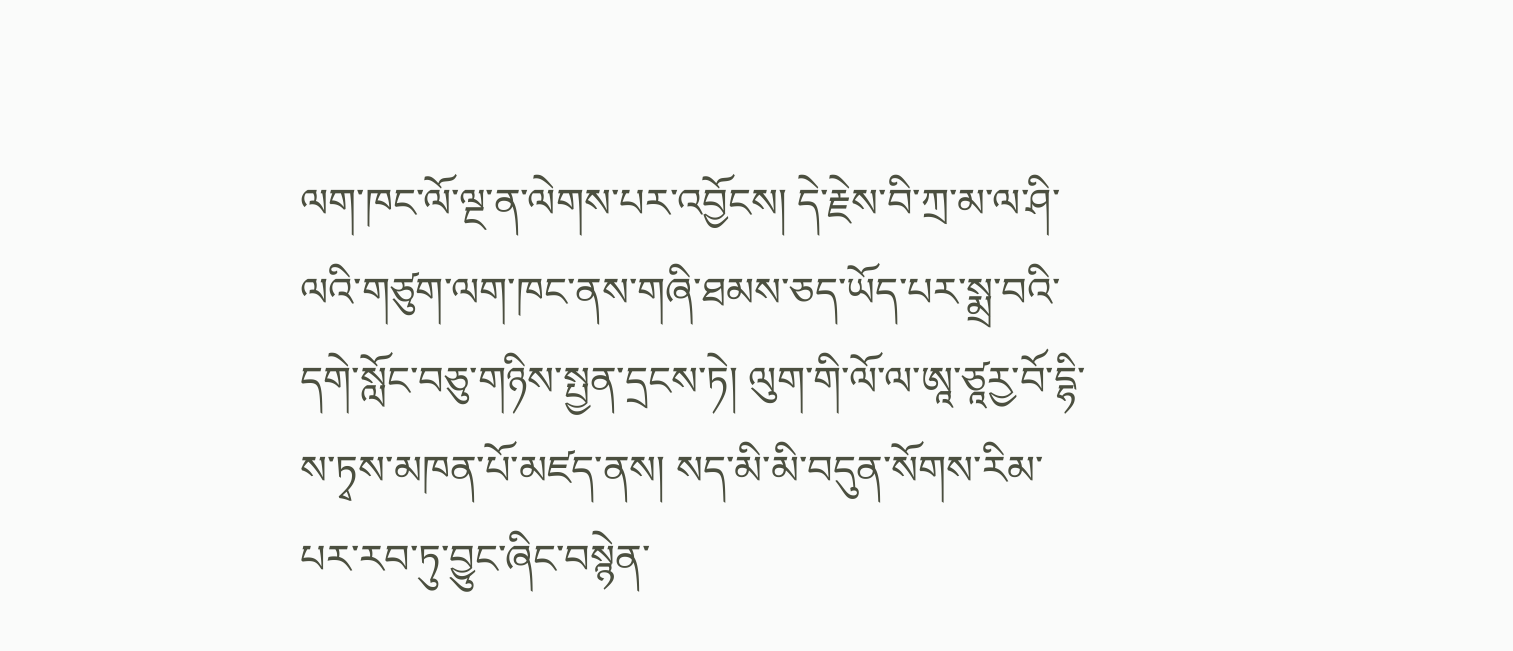ལག་ཁང་ལོ་ལྔ་ན་ལེགས་པར་འབྱོངས། དེ་རྗེས་བི་ཀྲ་མ་ལ་ཤི་ལའི་གཙུག་ལག་ཁང་ནས་གཞི་ཐམས་ཅད་ཡོད་པར་སྨྲ་བའི་དགེ་སློང་བཅུ་གཉིས་སྤྱན་དྲངས་ཏེ། ལུག་གི་ལོ་ལ་ཨཱ་ཙཱརྱ་བོ་དྷི་ས་ཏྭས་མཁན་པོ་མཛད་ནས། སད་མི་མི་བདུན་སོགས་རིམ་པར་རབ་ཏུ་བྱུང་ཞིང་བསྙེན་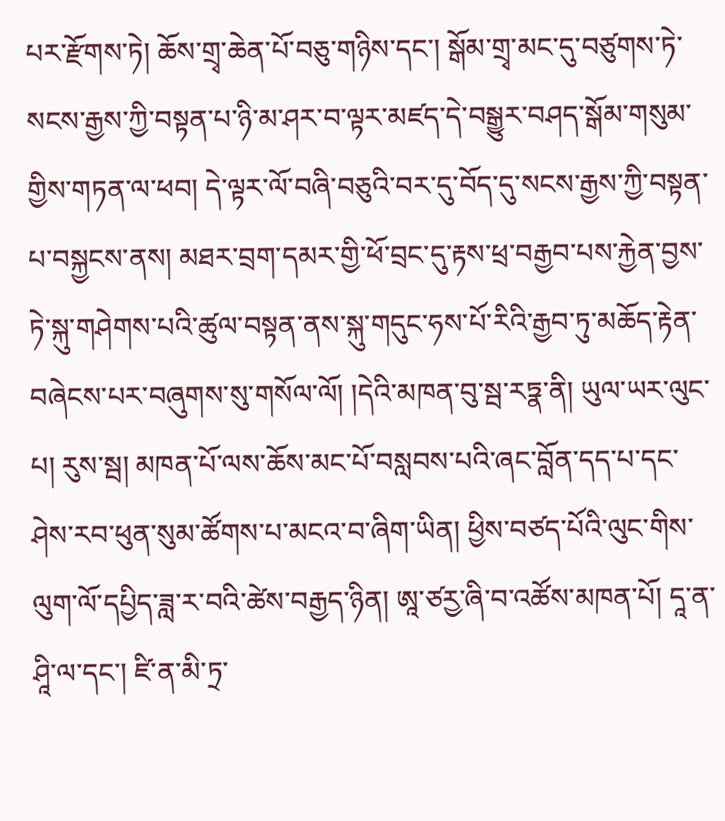པར་རྫོགས་ཏེ། ཆོས་གྲྭ་ཆེན་པོ་བཅུ་གཉིས་དང་། སྒོམ་གྲྭ་མང་དུ་བཙུགས་ཏེ་སངས་རྒྱས་ཀྱི་བསྟན་པ་ཉི་མ་ཤར་བ་ལྟར་མཛད་དེ་བསྒྱུར་བཤད་སྒོམ་གསུམ་གྱིས་གཏན་ལ་ཕབ། དེ་ལྟར་ལོ་བཞི་བཅུའི་བར་དུ་བོད་དུ་སངས་རྒྱས་ཀྱི་བསྟན་པ་བསྐྱངས་ནས། མཐར་བྲག་དམར་གྱི་ཕོ་བྲང་དུ་རྟས་ཕྲ་བརྒྱབ་པས་རྐྱེན་བྱས་ཏེ་སྐུ་གཤེགས་པའི་ཚུལ་བསྟན་ནས་སྐུ་གདུང་ཧས་པོ་རིའི་རྒྱབ་ཏུ་མཆོད་རྟེན་བཞེངས་པར་བཞུགས་སུ་གསོལ་ལོ། །དེའི་མཁན་བུ་སྦ་རཏྣ་ནི། ཡུལ་ཡར་ལུང་པ། རུས་སྦ། མཁན་པོ་ལས་ཆོས་མང་པོ་བསླབས་པའི་ཞང་བློན་དད་པ་དང་ཤེས་རབ་ཕུན་སུམ་ཚོགས་པ་མངའ་བ་ཞིག་ཡིན། ཕྱིས་བཙད་པོའི་ལུང་གིས་ལུག་ལོ་དཔྱིད་ཟླ་ར་བའི་ཚེས་བརྒྱད་ཉིན། ཨཱ་ཙརྱ་ཞི་བ་འཚོས་མཁན་པོ། དཱ་ན་ཤཱི་ལ་དང་། ཛི་ན་མི་ཏྲ་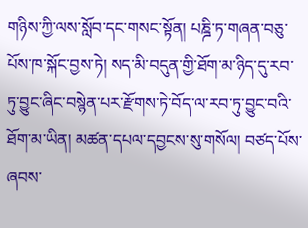གཉིས་ཀྱི་ལས་སློབ་དང་གསང་སྟོན། པཎྜི་ཏ་གཞན་བཅུ་པོས་ཁ་སྐོང་བྱས་ཏེ། སད་མི་བདུན་གྱི་ཐོག་མ་ཉིད་དུ་རབ་ཏུ་བྱུང་ཞིང་བསྙེན་པར་རྫོགས་ཏེ་བོད་ལ་རབ་ཏུ་བྱུང་བའི་ཐོག་མ་ཡིན། མཚན་དཔལ་དབྱངས་སུ་གསོལ། བཙད་པོས་ཞབས་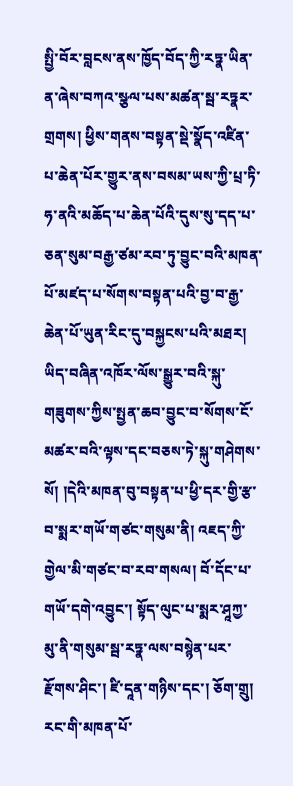སྤྱི་བོར་བླངས་ནས་ཁྱོད་བོད་ཀྱི་རཏྣ་ཡིན་ན་ཞེས་བཀའ་སྩལ་པས་མཚན་སྦ་རཏྣར་གྲགས། ཕྱིས་གནས་བསྟན་སྡེ་སྣོད་འཛིན་པ་ཆེན་པོར་གྱུར་ནས་བསམ་ཡས་ཀྱི་པྲ་ཏི་ཧ་ནའི་མཆོད་པ་ཆེན་པོའི་དུས་སུ་དད་པ་ཅན་སུམ་བརྒྱ་ཙམ་རབ་ཏུ་བྱུང་བའི་མཁན་པོ་མཛད་པ་སོགས་བསྟན་པའི་བྱ་བ་རྒྱ་ཆེན་པོ་ཡུན་རིང་དུ་བསྐྱངས་པའི་མཐར། ཡིད་བཞིན་འཁོར་ལོས་སྒྱུར་བའི་སྐུ་གཟུགས་ཀྱིས་སྤྱན་ཆབ་བྱུང་བ་སོགས་ངོ་མཚར་བའི་ལྟས་དང་བཅས་ཏེ་སྐུ་གཤེགས་སོ། །དེའི་མཁན་བུ་བསྟན་པ་ཕྱི་དར་གྱི་རྩ་བ་སྨར་གཡོ་གཙང་གསུམ་ནི། འཇད་ཀྱི་གྱེལ་མི་གཙང་བ་རབ་གསལ། བོ་དོང་པ་གཡོ་དགེ་འབྱུང་། སྟོད་ལུང་པ་སྨར་ཤཱཀྱ་མུ་ནི་གསུམ་སྦ་རཏྣ་ལས་བསྙེན་པར་རྫོགས་ཤིང་། ཛི་དཱན་གཉིས་དང་། ཅོག་གྲུ། རང་གི་མཁན་པོ་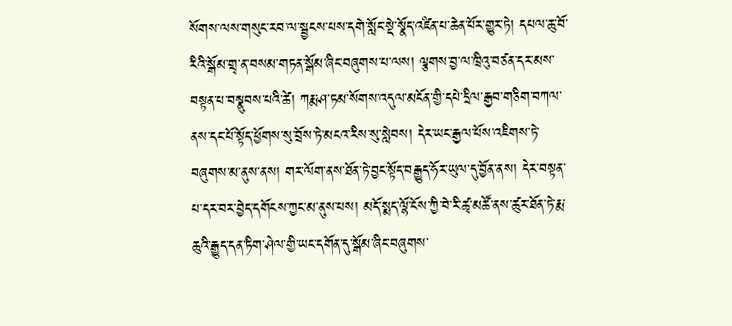སོགས་ལས་གསུང་རབ་ལ་སྦྱངས་པས་དགེ་སློང་སྡེ་སྣོད་འཛིན་པ་ཆེན་པོར་གྱུར་ཏེ། དཔལ་ཆུ་བོ་རིའི་སྒོམ་གྲྭ་ན་བསམ་གཏན་སྒོམ་ཞིང་བཞུགས་པ་ལས། ལྕགས་བྱ་ལ་ཁྲིའུ་བཙན་དར་མས་བསྟན་པ་བསྣུབས་པའི་ཚེ། ཀརྨ་ཤ་ཏམ་སོགས་འདུལ་མངོན་གྱི་དཔེ་དྲིལ་རྒྱབ་གཅིག་བཀལ་ནས་དང་པོ་སྟོད་ཕྱོགས་སུ་བྲོས་ཏེ་མངའ་རིས་སུ་སླེབས། དེར་ཡང་རྒྱལ་པོས་འཇིགས་ཏེ་བཞུགས་མ་ནུས་ནས། གར་ལོག་ནས་ཐོན་ཏེ་བྱང་སྟོད་བརྒྱུད་ཧོར་ཡུལ་དུ་བྱོན་ནས། དེར་བསྟན་པ་དར་བར་བྱེད་དགོངས་ཀྱང་མ་ནུས་པས། མདོ་སྨད་ལྷོ་ངོས་ཀྱི་བེ་རི་ཚྭ་མཚོ་ནས་ཚུར་ཐོན་ཏེ་རྨ་ཆུའི་རྒྱུད་དན་ཏིག་ཤེལ་གྱི་ཡང་དགོན་དུ་སྒོམ་ཞིང་བཞུགས་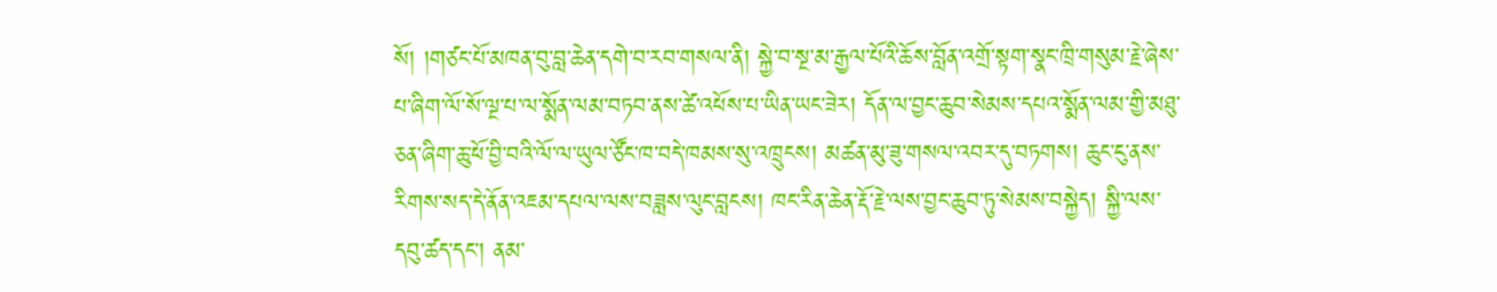སོ། །གཙང་པོ་མཁན་བུ་བླ་ཆེན་དགེ་བ་རབ་གསལ་ནི། སྐྱེ་བ་སྔ་མ་རྒྱལ་པོའི་ཆོས་བློན་འགྲོ་སྟག་སྣང་ཁྲི་གསུམ་རྗེ་ཞེས་པ་ཞིག་ལོ་སོ་ལྔ་པ་ལ་སྨོན་ལམ་བཏབ་ནས་ཚེ་འཕོས་པ་ཡིན་ཡང་ཟེར། དོན་ལ་བྱང་ཆུབ་སེམས་དཔའ་སྨོན་ལམ་གྱི་མཐུ་ཅན་ཞིག་ཆུ་ཕོ་བྱི་བའི་ལོ་ལ་ཡུལ་ཙོང་ཁ་བདེ་ཁམས་སུ་འཁྲུངས། མཚན་མུ་ཟུ་གསལ་འབར་དུ་བཏགས། ཆུང་ངུ་ནས་རིགས་སད་དེ་ནོན་འཇམ་དཔལ་ལས་བཟླས་ལུང་བླངས། ཁང་རིན་ཆེན་རྡོ་རྗེ་ལས་བྱང་ཆུབ་ཏུ་སེམས་བསྐྱེད། སྐྱི་ལས་དབུ་ཚད་དང་། ནམ་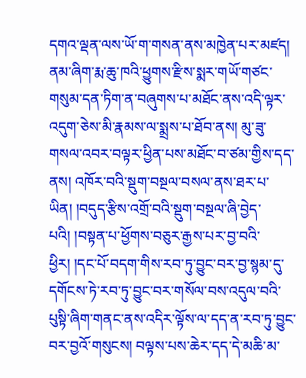དགའ་ལྡན་ལས་ཡོ་ག་གསན་ནས་མཁྱེན་པར་མཛད། ནམ་ཞིག་རྨ་ཆུ་ཁའི་ཕྱུགས་རྫིས་སྨར་གཡོ་གཙང་གསུམ་དན་ཏིག་ན་བཞུགས་པ་མཐོང་ནས་འདི་ལྟར་འདུག་ཅེས་མི་རྣམས་ལ་སྨྲས་པ་ཐོབ་ནས། མུ་ཟུ་གསལ་འབར་བལྟར་ཕྱིན་པས་མཐོང་བ་ཙམ་གྱིས་དད་ནས། འཁོར་བའི་སྡུག་བསྔལ་བསལ་ནས་ཐར་པ་ཡིན། །བདུད་རྩིས་འགྲོ་བའི་སྡུག་བསྔལ་ཞི་བྱེད་པའི། །བསྟན་པ་ཕྱོགས་བཅུར་རྒྱས་པར་བྱ་བའི་ཕྱིར། །དང་པོ་བདག་གིས་རབ་ཏུ་བྱུང་བར་བྱ་སྙམ་དུ་དགོངས་ཏེ་རབ་ཏུ་བྱུང་བར་གསོལ་བས་འདུལ་བའི་པུསྟི་ཞིག་གནང་ནས་འདིར་ལྟོས་ལ་དད་ན་རབ་ཏུ་བྱུང་བར་བྱའོ་གསུངས། བལྟས་པས་ཆེར་དད་དེ་མཆི་མ་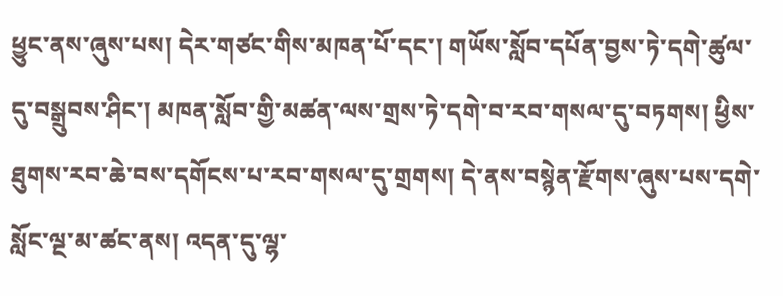ཕྱུང་ནས་ཞུས་པས། དེར་གཙང་གིས་མཁན་པོ་དང་། གཡོས་སློབ་དཔོན་བྱས་ཏེ་དགེ་ཚུལ་དུ་བསྒྲུབས་ཤིང་། མཁན་སློབ་གྱི་མཚན་ལས་གྲས་ཏེ་དགེ་བ་རབ་གསལ་དུ་བཏགས། ཕྱིས་ཐུགས་རབ་ཆེ་བས་དགོངས་པ་རབ་གསལ་དུ་གྲགས། དེ་ནས་བསྙེན་རྫོགས་ཞུས་པས་དགེ་སློང་ལྔ་མ་ཚང་ནས། འདན་དུ་ལྷ་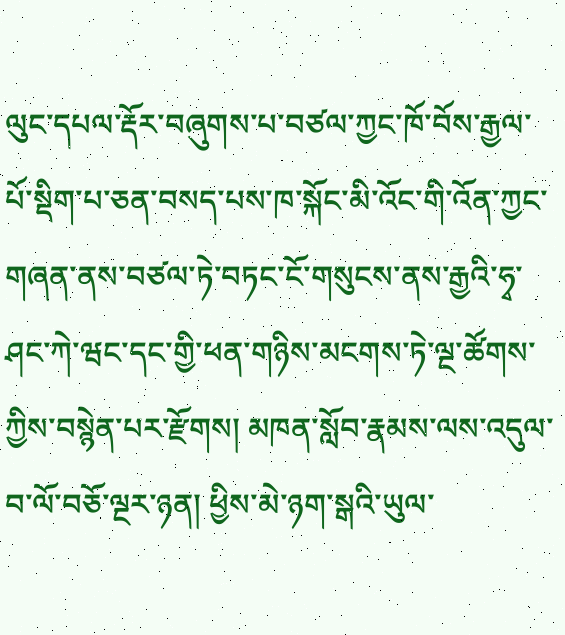ལུང་དཔལ་རྡོར་བཞུགས་པ་བཙལ་ཀྱང་ཁོ་བོས་རྒྱལ་པོ་སྡིག་པ་ཅན་བསད་པས་ཁ་སྐོང་མི་འོང་གི་འོན་ཀྱང་གཞན་ནས་བཙལ་ཏེ་བཏང་ངོ་གསུངས་ནས་རྒྱའི་ཧྭ་ཤང་ཀེ་ཝང་དང་གྱི་ཕན་གཉིས་མངགས་ཏེ་ལྔ་ཚོགས་ཀྱིས་བསྙེན་པར་རྫོགས། མཁན་སློབ་རྣམས་ལས་འདུལ་བ་ལོ་བཅོ་ལྔར་ཉན། ཕྱིས་མེ་ཉག་སྒའི་ཡུལ་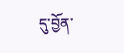དུ་བྱོན་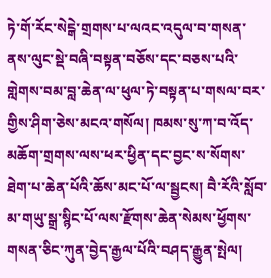ཏེ་གོ་རོང་སེངྒེ་གྲགས་པ་ལའང་འདུལ་བ་གསན་ནས་ལུང་སྡེ་བཞི་བསྟན་བཅོས་དང་བཅས་པའི་གླེགས་བམ་བླ་ཆེན་ལ་ཕུལ་ཏེ་བསྟན་པ་གསལ་བར་གྱིས་ཤིག་ཅེས་མངའ་གསོལ། ཁམས་སུ་ཀ་བ་འོད་མཆོག་གྲགས་ལས་ཕར་ཕྱིན་དང་བྱང་ས་སོགས་ཐེག་པ་ཆེན་པོའི་ཆོས་མང་པོ་ལ་སྦྱངས། བཻ་རོའི་སློབ་མ་གཡུ་སྒྲ་སྙིང་པོ་ལས་རྫོགས་ཆེན་སེམས་ཕྱོགས་གསན་ཅིང་ཀུན་བྱེད་རྒྱལ་པོའི་བཤད་རྒྱུན་སྤེལ།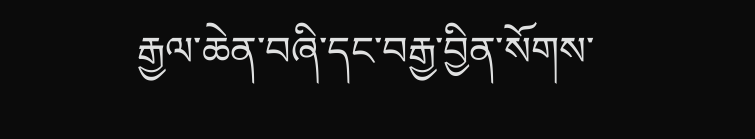རྒྱལ་ཆེན་བཞི་དང་བརྒྱ་བྱིན་སོགས་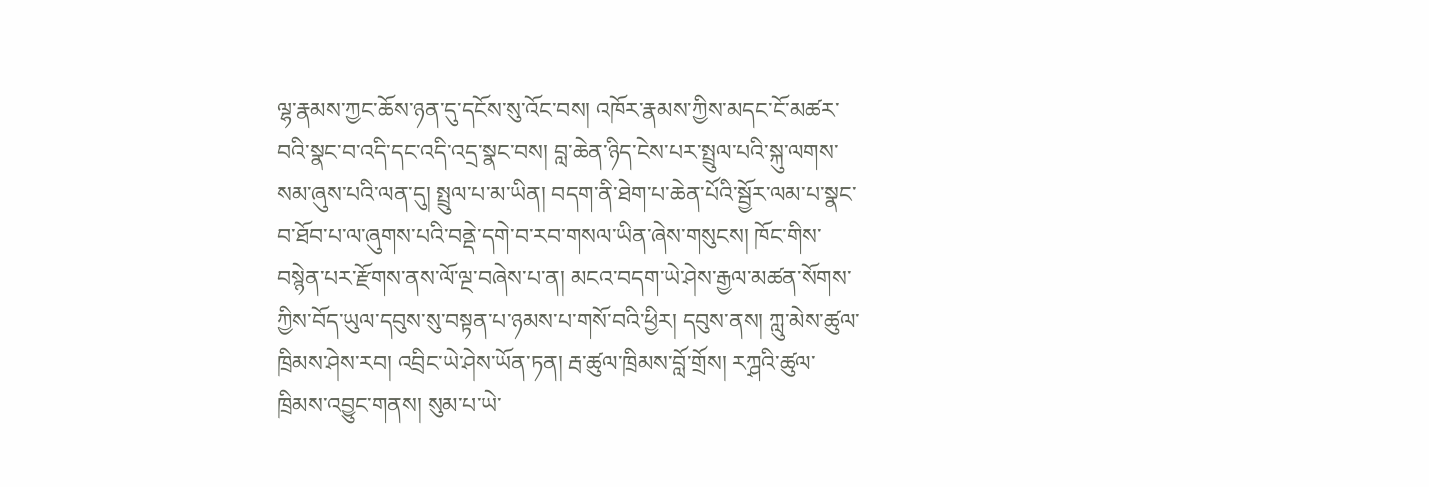ལྷ་རྣམས་ཀྱང་ཆོས་ཉན་དུ་དངོས་སུ་འོང་བས། འཁོར་རྣམས་ཀྱིས་མདང་ངོ་མཚར་བའི་སྣང་བ་འདི་དང་འདི་འདྲ་སྣང་བས། བླ་ཆེན་ཉིད་ངེས་པར་སྤྲུལ་པའི་སྐུ་ལགས་སམ་ཞུས་པའི་ལན་དུ། སྤྲུལ་པ་མ་ཡིན། བདག་ནི་ཐེག་པ་ཆེན་པོའི་སྦྱོར་ལམ་པ་སྣང་བ་ཐོབ་པ་ལ་ཞུགས་པའི་བནྡེ་དགེ་བ་རབ་གསལ་ཡིན་ཞེས་གསུངས། ཁོང་གིས་བསྙེན་པར་རྫོགས་ནས་ལོ་ལྔ་བཞེས་པ་ན། མངའ་བདག་ཡེ་ཤེས་རྒྱལ་མཚན་སོགས་ཀྱིས་བོད་ཡུལ་དབུས་སུ་བསྟན་པ་ཉམས་པ་གསོ་བའི་ཕྱིར། དབུས་ནས། ཀླུ་མེས་ཚུལ་ཁྲིམས་ཤེས་རབ། འབྲིང་ཡེ་ཤེས་ཡོན་ཏན། རྦ་ཚུལ་ཁྲིམས་བློ་གྲོས། རཀྴའི་ཚུལ་ཁྲིམས་འབྱུང་གནས། སུམ་པ་ཡེ་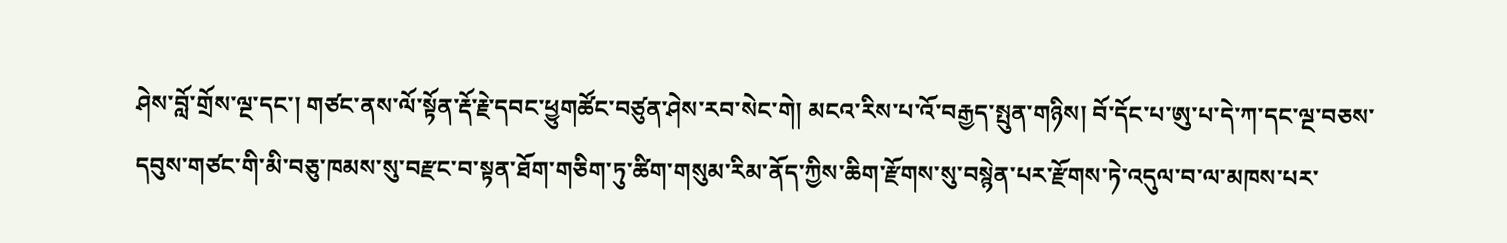ཤེས་བློ་གྲོས་ལྔ་དང་། གཙང་ནས་ལོ་སྟོན་རྡོ་རྗེ་དབང་ཕྱུགཚོང་བཙུན་ཤེས་རབ་སེང་གེ། མངའ་རིས་པ་འོ་བརྒྱད་སྤུན་གཉིས། བོ་དོང་པ་ཨུ་པ་དེ་ཀ་དང་ལྔ་བཅས་དབུས་གཙང་གི་མི་བཅུ་ཁམས་སུ་བརྫང་བ་སྟན་ཐོག་གཅིག་ཏུ་ཚིག་གསུམ་རིམ་ནོད་ཀྱིས་ཆིག་རྫོགས་སུ་བསྙེན་པར་རྫོགས་ཏེ་འདུལ་བ་ལ་མཁས་པར་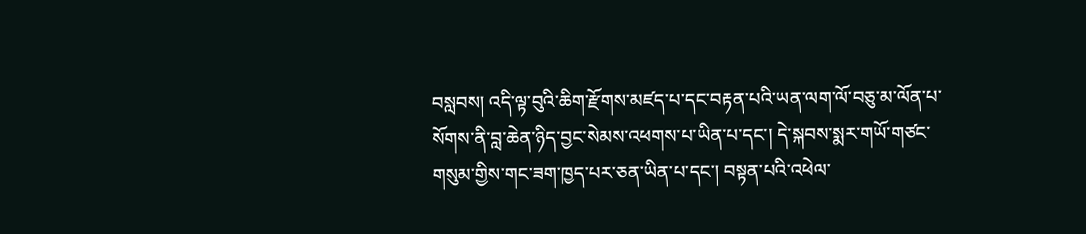བསླབས། འདི་ལྟ་བུའི་ཆིག་རྫོགས་མཛད་པ་དང་བརྟན་པའི་ཡན་ལག་ལོ་བཅུ་མ་ལོན་པ་སོགས་ནི་བླ་ཆེན་ཉིད་བྱང་སེམས་འཕགས་པ་ཡིན་པ་དང་། དེ་སྐབས་སྨར་གཡོ་གཙང་གསུམ་གྱིས་གང་ཟག་ཁྱད་པར་ཅན་ཡིན་པ་དང་། བསྟན་པའི་འཕེལ་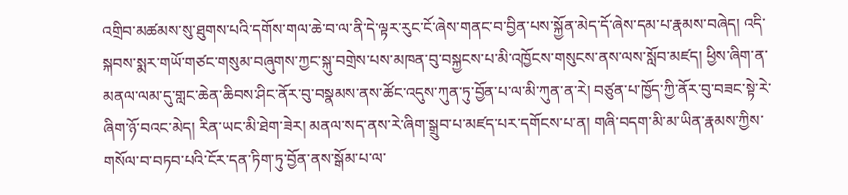འགྲིབ་མཚམས་སུ་ཐུགས་པའི་དགོས་གལ་ཆེ་བ་ལ་ནི་དེ་ལྟར་རུང་ངོ་ཞེས་གནང་བ་བྱིན་པས་སྐྱོན་མེད་དོ་ཞེས་དམ་པ་རྣམས་བཞེད། འདི་སྐབས་སྨར་གཡོ་གཙང་གསུམ་བཞུགས་ཀྱང་སྐུ་བགྲེས་པས་མཁན་བུ་བསྐྱངས་པ་མི་འཁྱོངས་གསུངས་ནས་ལས་སློབ་མཛད། ཕྱིས་ཞིག་ན་མནལ་ལམ་དུ་གླང་ཆེན་ཆིབས་ཤིང་ནོར་བུ་བསྣམས་ནས་ཚོང་འདུས་ཀུན་ཏུ་བྱོན་པ་ལ་མི་ཀུན་ན་རེ། བཙུན་པ་ཁྱོད་ཀྱི་ནོར་བུ་བཟང་སྟེ་རེ་ཞིག་ཉོ་བའང་མེད། རིན་ཡང་མི་ཐེག་ཟེར། མནལ་སད་ནས་རེ་ཞིག་སྒྲུབ་པ་མཛད་པར་དགོངས་པ་ན། གཞི་བདག་མི་མ་ཡིན་རྣམས་ཀྱིས་གསོལ་བ་བཏབ་པའི་ངོར་དན་ཏིག་ཏུ་བྱོན་ནས་སྒོམ་པ་ལ་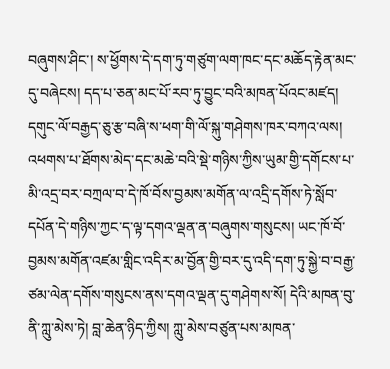བཞུགས་ཤིང་། ས་ཕྱོགས་དེ་དག་ཏུ་གཙུག་ལག་ཁང་དང་མཆོད་རྟེན་མང་དུ་བཞེངས། དད་པ་ཅན་མང་པོ་རབ་ཏུ་བྱུང་བའི་མཁན་པོའང་མཛད། དགུང་ལོ་བརྒྱད་ཅུ་རྩ་བཞི་ས་ཕག་གི་ལོ་སྐུ་གཤེགས་ཁར་བཀའ་ལས། འཕགས་པ་ཐོགས་མེད་དང་མཆེ་བའི་སྡེ་གཉིས་ཀྱིས་ཡུམ་གྱི་དགོངས་པ་མི་འདྲ་བར་བཀྲལ་བ་དེ་ཁོ་བོས་བྱམས་མགོན་ལ་འདྲི་དགོས་ཏེ་སློབ་དཔོན་དེ་གཉིས་ཀྱང་ད་ལྟ་དགའ་ལྡན་ན་བཞུགས་གསུངས། ཡང་ཁོ་བོ་བྱམས་མགོན་འཛམ་གླིང་འདིར་མ་བྱོན་གྱི་བར་དུ་འདི་དག་ཏུ་སྐྱེ་བ་བརྒྱ་ཙམ་ལེན་དགོས་གསུངས་ནས་དགའ་ལྡན་དུ་གཤེགས་སོ། དེའི་མཁན་བུ་ནི་ཀླུ་མེས་ཏེ། བླ་ཆེན་ཉིད་ཀྱིས། ཀླུ་མེས་བཙུན་པས་མཁན་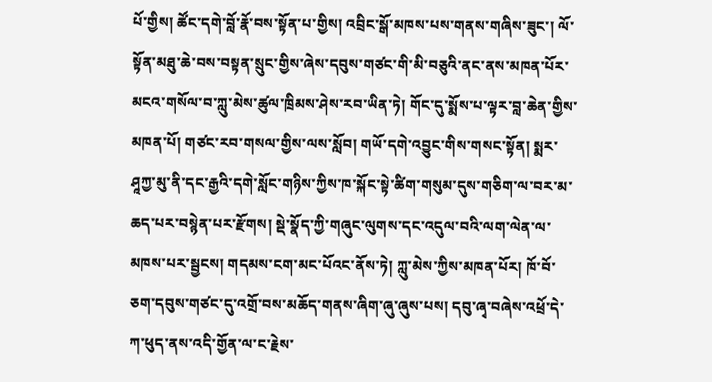པོ་གྱིས། ཚོང་དགེ་བློ་རྣོ་བས་སྟོན་པ་གྱིས། འབྲིང་སྒོ་མཁས་པས་གནས་གཞིས་ཟུང་། ལོ་སྟོན་མཐུ་ཆེ་བས་བསྟན་སྲུང་གྱིས་ཞེས་དབུས་གཙང་གི་མི་བཅུའི་ནང་ནས་མཁན་པོར་མངའ་གསོལ་བ་ཀླུ་མེས་ཚུལ་ཁྲིམས་ཤེས་རབ་ཡིན་ཏེ། གོང་དུ་སྨོས་པ་ལྟར་བླ་ཆེན་གྱིས་མཁན་པོ། གཙང་རབ་གསལ་གྱིས་ལས་སློབ། གཡོ་དགེ་འབྱུང་གིས་གསང་སྟོན། སྨར་ཤཱཀྱ་མུ་ནི་དང་རྒྱའི་དགེ་སློང་གཉིས་ཀྱིས་ཁ་སྐོང་སྟེ་ཚིག་གསུམ་དུས་གཅིག་ལ་བར་མ་ཆད་པར་བསྙེན་པར་རྫོགས། སྡེ་སྣོད་ཀྱི་གཞུང་ལུགས་དང་འདུལ་བའི་ལག་ལེན་ལ་མཁས་པར་སྦྱངས། གདམས་ངག་མང་པོའང་ནོས་ཏེ། ཀླུ་མེས་ཀྱིས་མཁན་པོར། ཁོ་བོ་ཅག་དབུས་གཙང་དུ་འགྲོ་བས་མཆོད་གནས་ཞིག་ཞུ་ཞུས་པས། དབུ་ཞྭ་བཞེས་འཕྲོ་དེ་ཀ་ཕུད་ནས་འདི་གྱོན་ལ་ང་རྗེས་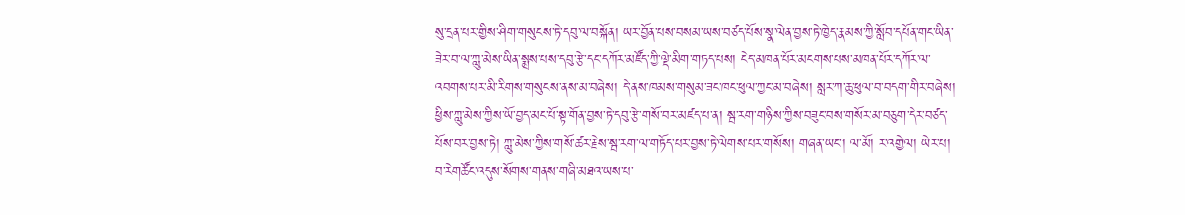སུ་དྲན་པར་གྱིས་ཤིག་གསུངས་ཏེ་དབུ་ལ་བསྐོན། ཡར་བྱོན་པས་བསམ་ཡས་བཙད་པོས་སྣ་ལེན་བྱས་ཏེ་ཁྱེད་རྣམས་ཀྱི་སློབ་དཔོན་གང་ཡིན་ཟེར་བ་ལ་ཀླུ་མེས་ཡིན་སྨྲས་པས་དབུ་རྩེ་དང་དཀོར་མཛོད་ཀྱི་ལྡེ་མིག་གཏད་པས། ངེད་མཁན་པོར་མངགས་པས་མཁན་པོར་དཀོར་ལ་འབགས་པར་མི་རིགས་གསུངས་ནས་མ་བཞེས། དེ་ནས་ཁམས་གསུམ་ཟང་ཁང་ཕུལ་ཀྱང་མ་བཞེས། སླར་ཀ་ཆུ་ཕུལ་བ་བདག་གིར་བཞེས། ཕྱིས་ཀླུ་མེས་ཀྱིས་ཡོ་བྱད་མང་པོ་སྟ་གོན་བྱས་ཏེ་དབུ་རྩེ་གསོ་བར་མཛད་པ་ན། སྦ་རག་གཉིས་ཀྱིས་བཟུང་བས་གསོར་མ་བཅུག་དེར་བཙད་པོས་བར་བྱས་ཏེ། ཀླུ་མེས་ཀྱིས་གསོ་ཚར་རྗེས་སྦ་རག་ལ་གཏོད་པར་བྱས་ཏེ་ལེགས་པར་གསོས། གཞན་ཡང་། ལ་མོ། ར་འགྱེལ། ཡེར་པ། བ་རེགཚོང་འདུས་སོགས་གནས་གཞི་མཐའ་ཡས་པ་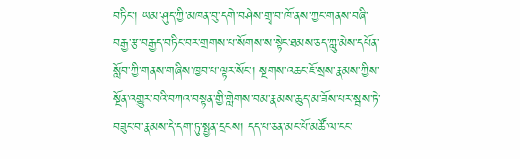བཏིང་། ཡམ་ཤུད་ཀྱི་མཁན་བུ་དགེ་བཤེས་གྲྭ་བ་ཁོ་ནས་ཀྱང་གནས་བཞི་བརྒྱ་རྩ་བརྒྱད་བཏིང་བར་གྲགས་པ་སོགས་ས་སྟེང་ཐམས་ཅད་ཀླུ་མེས་དཔོན་སློབ་ཀྱི་གནས་གཞིས་ཁྱབ་པ་ལྟར་སོང་། སྔགས་འཆང་ཇོ་སྲས་རྣམས་ཀྱིས་སྔོན་འགྱུར་བའི་བཀའ་བསྟན་གྱི་གླེགས་བམ་རྣམས་ཆུད་མ་ཟོས་པར་སྦས་ཏེ་བཟུང་བ་རྣམས་དེ་དག་ཏུ་སྤྱན་དྲངས། དད་པ་ཅན་མང་པོ་མཚོ་ལ་ངང་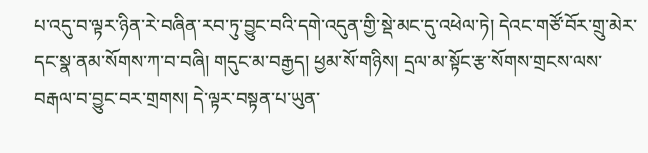པ་འདུ་བ་ལྟར་ཉིན་རེ་བཞིན་རབ་ཏུ་བྱུང་བའི་དགེ་འདུན་གྱི་སྡེ་མང་དུ་འཕེལ་ཏེ། དེའང་གཙོ་བོར་གྲུ་མེར་དང་སྣ་ནམ་སོགས་ཀ་བ་བཞི། གདུང་མ་བརྒྱད། ཕྱམ་སོ་གཉིས། དྲལ་མ་སྟོང་རྩ་སོགས་གྲངས་ལས་བརྒལ་བ་བྱུང་བར་གྲགས། དེ་ལྟར་བསྟན་པ་ཡུན་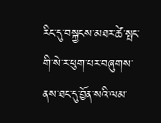རིང་དུ་བསྐྱངས་མཐར་ཚེ་སྤང་གི་སེ་ར་ཕུག་པར་བཞུགས་ནས་ཐང་དུ་བྱོན་སའི་ལམ་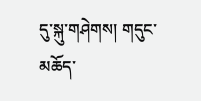དུ་སྐུ་གཤེགས། གདུང་མཆོད་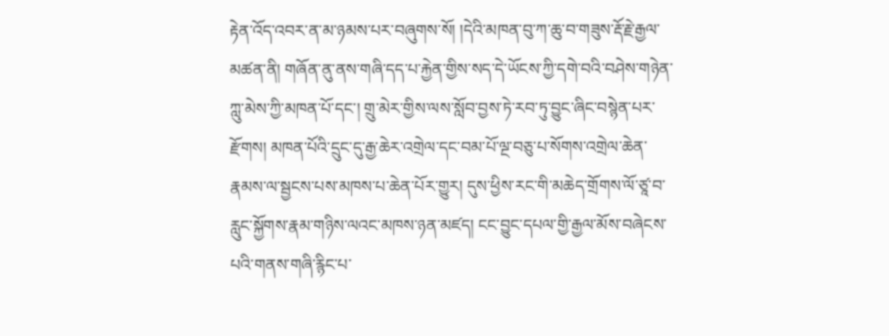རྟེན་འོད་འབར་ན་མ་ཉམས་པར་བཞུགས་སོ། །དེའི་མཁན་བུ་ཀ་ཆུ་བ་གཟུས་རྡོ་རྗེ་རྒྱལ་མཚན་ནི། གཞོན་ནུ་ནས་གཞི་དད་པ་རྐྱེན་གྱིས་སད་དེ་ཡོངས་ཀྱི་དགེ་བའི་བཤེས་གཉེན་ཀླུ་མེས་ཀྱི་མཁན་པོ་དང་། གྲུ་མེར་གྱིས་ལས་སློབ་བྱས་ཏེ་རབ་ཏུ་བྱུང་ཞིང་བསྙེན་པར་རྫོགས། མཁན་པོའི་དྲུང་དུ་རྒྱ་ཆེར་འགྲེལ་དང་བམ་པོ་ལྔ་བཅུ་པ་སོགས་འགྲེལ་ཆེན་རྣམས་ལ་སྦྱངས་པས་མཁས་པ་ཆེན་པོར་གྱུར། དུས་ཕྱིས་རང་གི་མཆེད་གྲོགས་ལོ་ཙཱ་བ་རླུང་སྐྱོགས་རྣམ་གཉིས་ལའང་མཁས་ཉན་མཛད། ངང་བྱུང་དཔལ་གྱི་རྒྱལ་མོས་བཞེངས་པའི་གནས་གཞི་རྙིང་པ་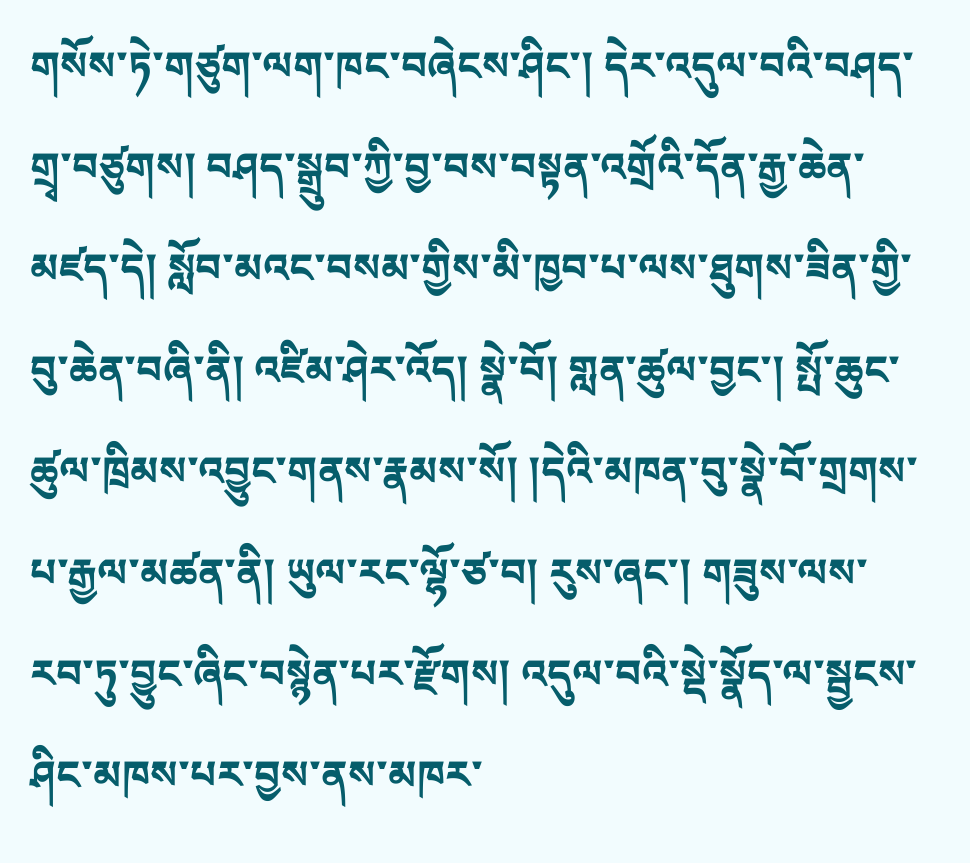གསོས་ཏེ་གཙུག་ལག་ཁང་བཞེངས་ཤིང་། དེར་འདུལ་བའི་བཤད་གྲྭ་བཙུགས། བཤད་སྒྲུབ་ཀྱི་བྱ་བས་བསྟན་འགྲོའི་དོན་རྒྱ་ཆེན་མཛད་དེ། སློབ་མའང་བསམ་གྱིས་མི་ཁྱབ་པ་ལས་ཐུགས་ཟིན་གྱི་བུ་ཆེན་བཞི་ནི། འཛིམ་ཤེར་འོད། སྣེ་བོ། གླན་ཚུལ་བྱང་། སྤོ་ཆུང་ཚུལ་ཁྲིམས་འབྱུང་གནས་རྣམས་སོ། །དེའི་མཁན་བུ་སྣེ་བོ་གྲགས་པ་རྒྱལ་མཚན་ནི། ཡུལ་རང་ལྷོ་ཙ་བ། རུས་ཞང་། གཟུས་ལས་རབ་ཏུ་བྱུང་ཞིང་བསྙེན་པར་རྫོགས། འདུལ་བའི་སྡེ་སྣོད་ལ་སྦྱངས་ཤིང་མཁས་པར་བྱས་ནས་མཁར་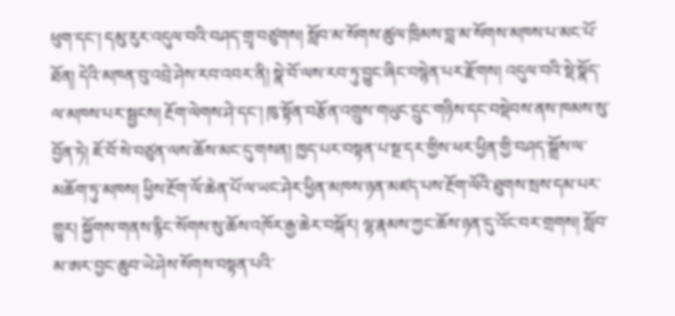ཕུག་དང་། དམུ་རུར་འདུལ་བའི་བཤད་གྲྭ་བཙུགས། སློབ་མ་སོགས་ཚུལ་ཁྲིམས་བླ་མ་སོགས་མཁས་པ་མང་པོ་ཐོན། དེའི་མཁན་བུ་འབྲེ་ཤེས་རབ་འབར་ནི། སྣེ་བོ་ལས་རབ་ཏུ་བྱུང་ཞིང་བསྙེན་པར་རྫོགས། འདུལ་བའི་སྡེ་སྣོད་ལ་མཁས་པར་སྦྱངས། རྔོག་ལེགས་ཤེ་དང་། ཁུ་སྟོན་བརྩོན་འགྲུས་གཡུང་དྲུང་གཉིས་དང་བསྡེབས་ནས་ཁམས་སུ་བྱོན་ཏེ། ཇོ་བོ་སེ་བཙུན་ལས་ཆོས་མང་དུ་གསན། ཁྱད་པར་བསྟན་པ་སྔ་དར་གྱིས་ཕར་ཕྱིན་གྱི་བཤད་སྒྲོས་ལ་མཆོག་ཏུ་མཁས། ཕྱིས་རྔོག་ལོ་ཆེན་པོ་ལ་ཡང་ཤེར་ཕྱིན་མཁས་ཉན་མཛད་པས་རྔོག་ལོའི་ཐུགས་སྲས་དམ་པར་གྱུར། སྐྱོགས་གནས་རྙིང་སོགས་སུ་ཆོས་འཁོར་རྒྱ་ཆེར་བསྐོར། ལྷ་རྣམས་ཀྱང་ཆོས་ཉན་དུ་འོང་བར་གྲགས། སློབ་མ་ཨར་བྱང་ཆུབ་ཡེ་ཤེས་སོགས་བསྟན་པའི་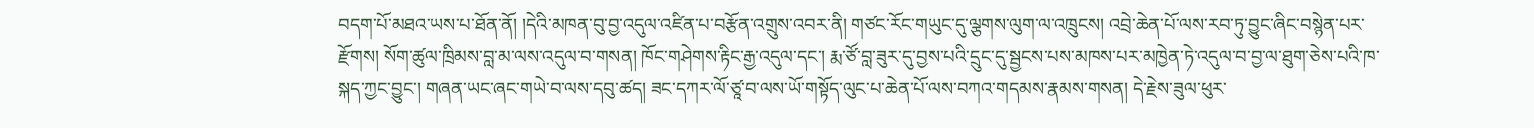བདག་པོ་མཐའ་ཡས་པ་ཐོན་ནོ། །དེའི་མཁན་བུ་བྱ་འདུལ་འཛིན་པ་བརྩོན་འགྲུས་འབར་ནི། གཙང་རོང་གཡུང་དུ་ལྕགས་ལུག་ལ་འཁྲུངས། འབྲེ་ཆེན་པོ་ལས་རབ་ཏུ་བྱུང་ཞིང་བསྙེན་པར་རྫོགས། སོག་ཚུལ་ཁྲིམས་བླ་མ་ལས་འདུལ་བ་གསན། ཁོང་གཤེགས་རྟིང་རྒྱ་འདུལ་དང་། རྨ་ཙོ་བླ་ཟུར་དུ་བྱས་པའི་དྲུང་དུ་སྦྱངས་པས་མཁས་པར་མཁྱེན་ཏེ་འདུལ་བ་བྱ་ལ་ཐུག་ཅེས་པའི་ཁ་སྐད་ཀྱང་བྱུང་། གཞན་ཡང་ཞང་གཡེ་བ་ལས་དབུ་ཚད། ཟང་དཀར་ལོ་ཙཱ་བ་ལས་ཡོ་གསྟོད་ལུང་པ་ཆེན་པོ་ལས་བཀའ་གདམས་རྣམས་གསན། དེ་རྗེས་ཟུལ་ཕུར་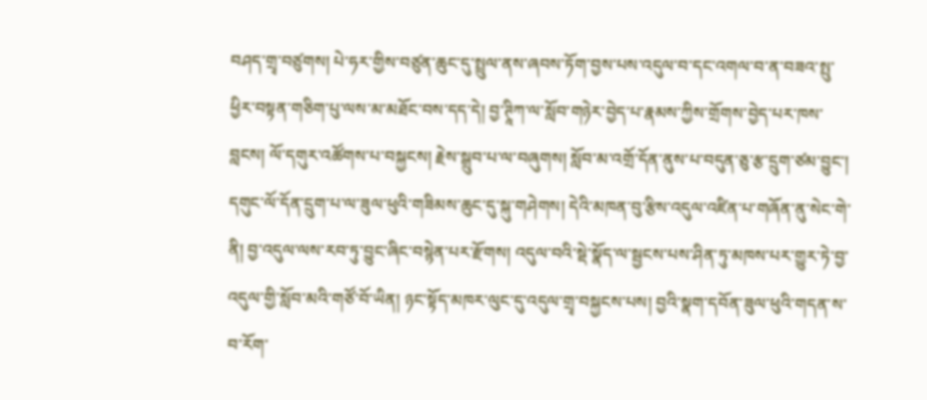བཤད་གྲྭ་བཙུགས། པེ་ཧར་གྱིས་བཙུན་ཆུང་དུ་སྤྲུལ་ནས་ཞབས་ཏོག་བྱས་པས་འདུལ་བ་དང་འགལ་བ་ན་བཟའ་སྤུ་ཕྱིར་བསྟན་གཅིག་པུ་ལས་མ་མཐོང་བས་དད་དེ། བྱ་ཊཱིཀ་ལ་སློབ་གཉེར་བྱེད་པ་རྣམས་ཀྱིས་གྲོགས་བྱེད་པར་ཁས་བླངས། ལོ་དགུར་འཚོགས་པ་བསྐྱངས། རྗེས་སྒྲུབ་པ་ལ་བཞུགས། སློབ་མ་འགྲོ་དོན་ནུས་པ་བདུན་ཅུ་རྩ་དྲུག་ཙམ་བྱུང་། དགུང་ལོ་དོན་དྲུག་པ་ལ་ཟུལ་ཕུའི་གཟིམས་ཆུང་དུ་སྐུ་གཤེགས། དེའི་མཁན་བུ་རྩིས་འདུལ་འཛིན་པ་གཞོན་ནུ་སེང་གེ་ནི། བྱ་འདུལ་ལས་རབ་ཏུ་བྱུང་ཞིང་བསྙེན་པར་རྫོགས། འདུལ་བའི་སྡེ་སྣོད་ལ་སྦྱངས་པས་ཤིན་ཏུ་མཁས་པར་གྱུར་ཏེ་བྱ་འདུལ་གྱི་སློབ་མའི་གཙོ་བོ་ཡིན། ཉང་སྟོད་མཁར་ལུང་དུ་འདུལ་གྲྭ་བསྐྱངས་པས། བྱའི་སྣག་དབོན་ཟུལ་ཕུའི་གདན་ས་བ་རོག་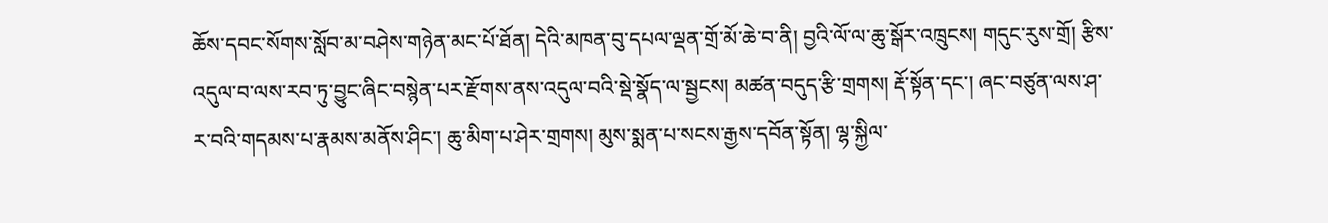ཆོས་དབང་སོགས་སློབ་མ་བཤེས་གཉེན་མང་པོ་ཐོན། དེའི་མཁན་བུ་དཔལ་ལྡན་གྲོ་མོ་ཆེ་བ་ནི། བྱའི་ལོ་ལ་ཆུ་སྒོར་འཁྲུངས། གདུང་རུས་གྲོ། རྩིས་འདུལ་བ་ལས་རབ་ཏུ་བྱུང་ཞིང་བསྙེན་པར་རྫོགས་ནས་འདུལ་བའི་སྡེ་སྣོད་ལ་སྦྱངས། མཚན་བདུད་རྩི་གྲགས། རྡོ་སྟོན་དང་། ཞང་བཙུན་ལས་ཤ་ར་བའི་གདམས་པ་རྣམས་མནོས་ཤིང་། ཆུ་མིག་པ་ཤེར་གྲགས། མུས་སྨན་པ་སངས་རྒྱས་དབོན་སྟོན། ལྷ་སྐྱིལ་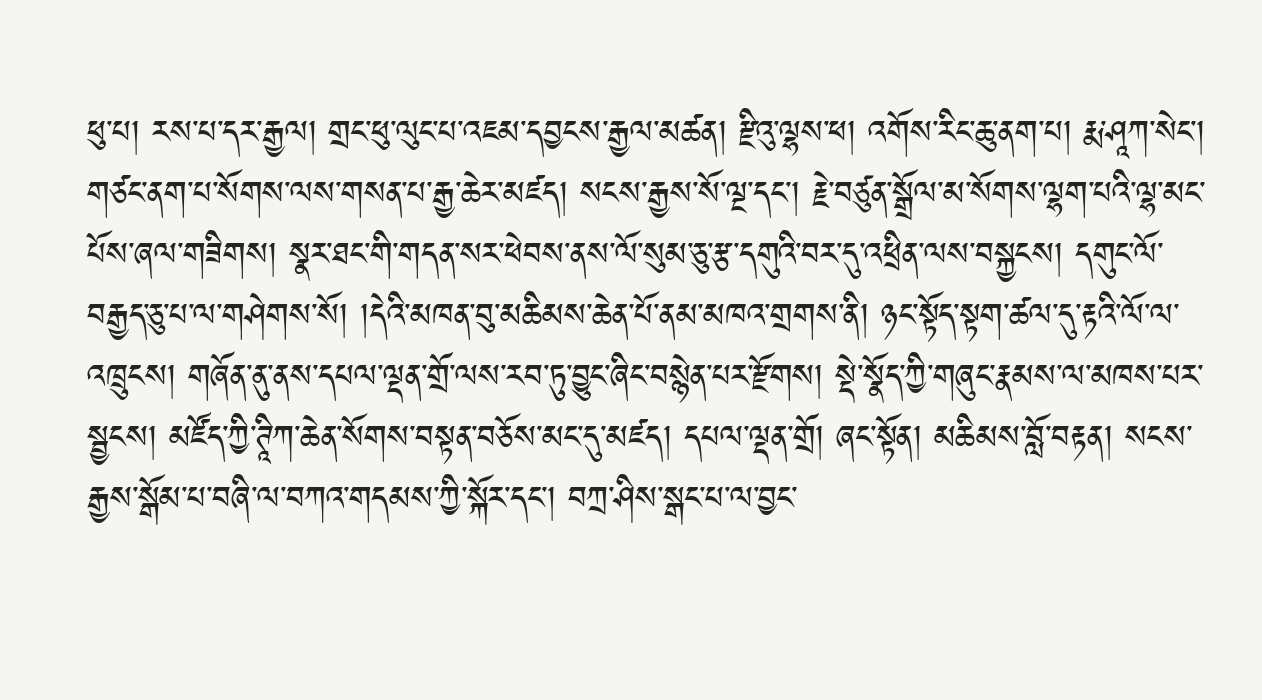ཕུ་པ། རས་པ་དར་རྒྱལ། གྲང་ཕུ་ལུང་པ་འཇམ་དབྱངས་རྒྱལ་མཚན། རྫིའུ་ལྷས་ཕ། འགོས་རིང་ཆུ་ནག་པ། རྨ་ཤཱཀ་སེང་། གཙང་ནག་པ་སོགས་ལས་གསན་པ་རྒྱ་ཆེར་མཛད། སངས་རྒྱས་སོ་ལྔ་དང་། རྗེ་བཙུན་སྒྲོལ་མ་སོགས་ལྷག་པའི་ལྷ་མང་པོས་ཞལ་གཟིགས། སྣར་ཐང་གི་གདན་སར་ཕེབས་ནས་ལོ་སུམ་ཅུ་རྩ་དགུའི་བར་དུ་འཕྲིན་ལས་བསྐྱངས། དགུང་ལོ་བརྒྱད་ཅུ་པ་ལ་གཤེགས་སོ། །དེའི་མཁན་བུ་མཆིམས་ཆེན་པོ་ནམ་མཁའ་གྲགས་ནི། ཉང་སྟོད་སྟག་ཚལ་དུ་རྟའི་ལོ་ལ་འཁྲུངས། གཞོན་ནུ་ནས་དཔལ་ལྡན་གྲོ་ལས་རབ་ཏུ་བྱུང་ཞིང་བསྙེན་པར་རྫོགས། སྡེ་སྣོད་ཀྱི་གཞུང་རྣམས་ལ་མཁས་པར་སྦྱངས། མཛོད་ཀྱི་ཊཱིཀ་ཆེན་སོགས་བསྟན་བཅོས་མང་དུ་མཛད། དཔལ་ལྡན་གྲོ། ཞང་སྟོན། མཆིམས་བློ་བརྟན། སངས་རྒྱས་སྒོམ་པ་བཞི་ལ་བཀའ་གདམས་ཀྱི་སྐོར་དང་། བཀྲ་ཤིས་སྒང་པ་ལ་བྱང་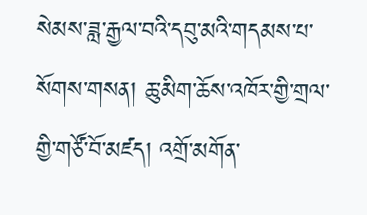སེམས་ཟླ་རྒྱལ་བའི་དབུ་མའི་གདམས་པ་སོགས་གསན། ཆུ་མིག་ཆོས་འཁོར་གྱི་གྲལ་གྱི་གཙོ་བོ་མཛད། འགྲོ་མགོན་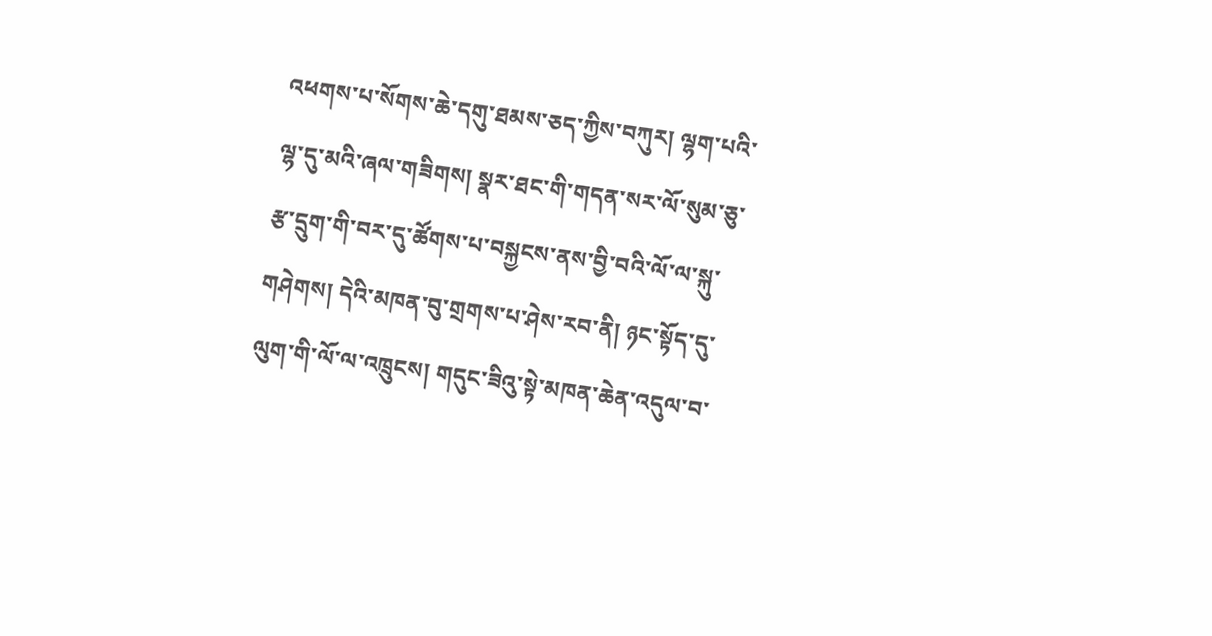འཕགས་པ་སོགས་ཆེ་དགུ་ཐམས་ཅད་ཀྱིས་བཀུར། ལྷག་པའི་ལྷ་དུ་མའི་ཞལ་གཟིགས། སྣར་ཐང་གི་གདན་སར་ལོ་སུམ་ཅུ་རྩ་དྲུག་གི་བར་དུ་ཚོགས་པ་བསྐྱངས་ནས་བྱི་བའི་ལོ་ལ་སྐུ་གཤེགས། དེའི་མཁན་བུ་གྲགས་པ་ཤེས་རབ་ནི། ཉང་སྟོད་དུ་ལུག་གི་ལོ་ལ་འཁྲུངས། གདུང་ཟིའུ་སྟེ་མཁན་ཆེན་འདུལ་བ་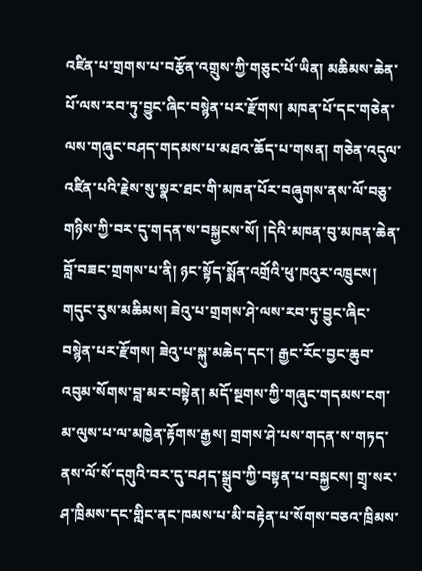འཛིན་པ་གྲགས་པ་བརྩོན་འགྲུས་ཀྱི་གཅུང་པོ་ཡིན། མཆིམས་ཆེན་པོ་ལས་རབ་ཏུ་བྱུང་ཞིང་བསྙེན་པར་རྫོགས། མཁན་པོ་དང་གཅེན་ལས་གཞུང་བཤད་གདམས་པ་མཐའ་ཆོད་པ་གསན། གཅེན་འདུལ་འཛིན་པའི་རྗེས་སུ་སྣར་ཐང་གི་མཁན་པོར་བཞུགས་ནས་ལོ་བཅུ་གཉིས་ཀྱི་བར་དུ་གདན་ས་བསྐྱངས་སོ། །དེའི་མཁན་བུ་མཁན་ཆེན་བློ་བཟང་གྲགས་པ་ནི། ཉང་སྟོད་སྨོན་འགྲོའི་ཕུ་ཁའུར་འཁྲུངས། གདུང་རུས་མཆིམས། ཟེའུ་པ་གྲགས་ཤེ་ལས་རབ་ཏུ་བྱུང་ཞིང་བསྙེན་པར་རྫོགས། ཟེའུ་པ་སྐུ་མཆེད་དང་། རྒྱང་རོང་བྱང་ཆུབ་འབུམ་སོགས་བླ་མར་བསྟེན། མདོ་སྔགས་ཀྱི་གཞུང་གདམས་ངག་མ་ལུས་པ་ལ་མཁྱེན་རྟོགས་རྒྱས། གྲགས་ཤེ་པས་གདན་ས་གཏད་ནས་ལོ་སོ་དགུའི་བར་དུ་བཤད་སྒྲུབ་ཀྱི་བསྟན་པ་བསྐྱངས། གྲྭ་སར་ཤ་ཁྲིམས་དང་གླིང་ནང་ཁམས་པ་མི་བརྟེན་པ་སོགས་བཅའ་ཁྲིམས་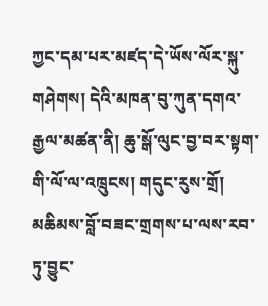ཀྱང་དམ་པར་མཛད་དེ་ཡོས་ལོར་སྐུ་གཤེགས། དེའི་མཁན་བུ་ཀུན་དགའ་རྒྱལ་མཚན་ནི། ཆུ་སྒོ་ལུང་བྱ་བར་སྟག་གི་ལོ་ལ་འཁྲུངས། གདུང་རུས་གྲོ། མཆིམས་བློ་བཟང་གྲགས་པ་ལས་རབ་ཏུ་བྱུང་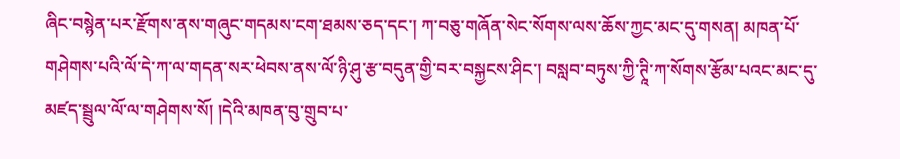ཞིང་བསྙེན་པར་རྫོགས་ནས་གཞུང་གདམས་ངག་ཐམས་ཅད་དང་། ཀ་བཅུ་གཞོན་སེང་སོགས་ལས་ཆོས་ཀྱང་མང་དུ་གསན། མཁན་པོ་གཤེགས་པའི་ལོ་དེ་ཀ་ལ་གདན་སར་ཕེབས་ནས་ལོ་ཉི་ཤུ་རྩ་བདུན་གྱི་བར་བསྐྱངས་ཤིང་། བསླབ་བཏུས་ཀྱི་ཊཱི་ཀ་སོགས་རྩོམ་པའང་མང་དུ་མཛད་སྦྲུལ་ལོ་ལ་གཤེགས་སོ། །དེའི་མཁན་བུ་གྲུབ་པ་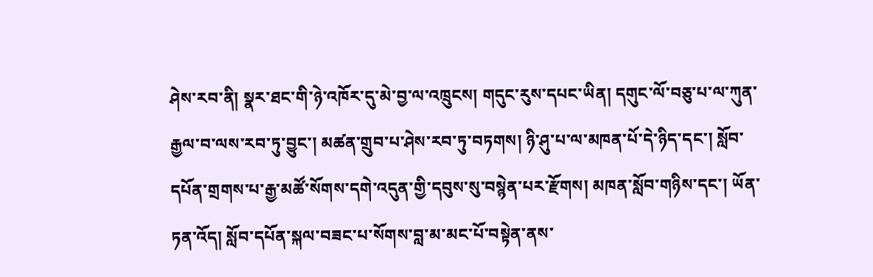ཤེས་རབ་ནི། སྣར་ཐང་གི་ཉེ་འཁོར་དུ་མེ་བྱ་ལ་འཁྲུངས། གདུང་རུས་དཔང་ཡིན། དགུང་ལོ་བཅུ་པ་ལ་ཀུན་རྒྱལ་བ་ལས་རབ་ཏུ་བྱུང་། མཚན་གྲུབ་པ་ཤེས་རབ་ཏུ་བཏགས། ཉི་ཤུ་པ་ལ་མཁན་པོ་དེ་ཉིད་དང་། སློབ་དཔོན་གྲགས་པ་རྒྱ་མཚོ་སོགས་དགེ་འདུན་གྱི་དབུས་སུ་བསྙེན་པར་རྫོགས། མཁན་སློབ་གཉིས་དང་། ཡོན་ཏན་འོད། སློབ་དཔོན་སྐལ་བཟང་པ་སོགས་བླ་མ་མང་པོ་བསྟེན་ནས་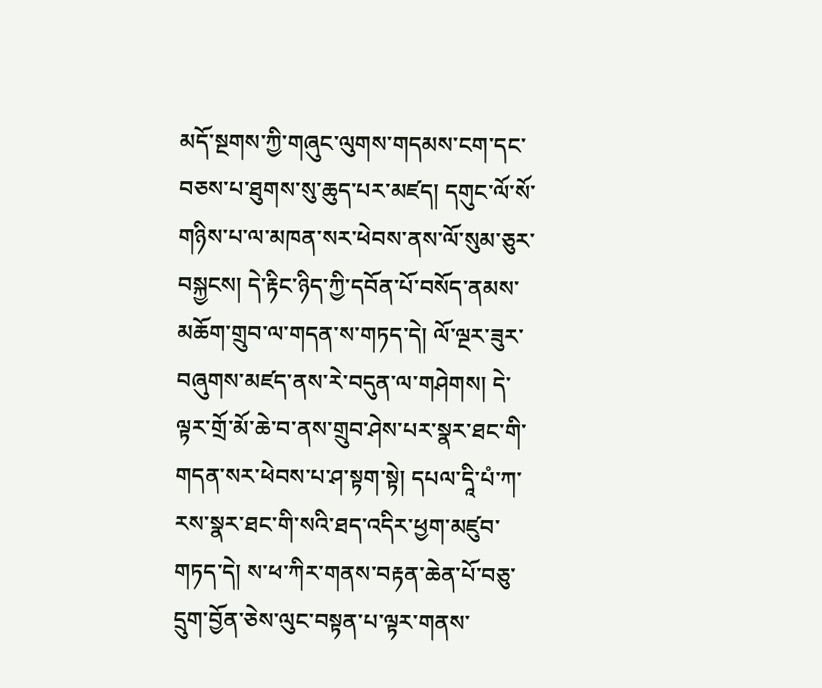མདོ་སྔགས་ཀྱི་གཞུང་ལུགས་གདམས་ངག་དང་བཅས་པ་ཐུགས་སུ་ཆུད་པར་མཛད། དགུང་ལོ་སོ་གཉིས་པ་ལ་མཁན་སར་ཕེབས་ནས་ལོ་སུམ་ཅུར་བསྐྱངས། དེ་རྟིང་ཉིད་ཀྱི་དབོན་པོ་བསོད་ནམས་མཆོག་གྲུབ་ལ་གདན་ས་གཏད་དེ། ལོ་ལྔར་ཟུར་བཞུགས་མཛད་ནས་རེ་བདུན་ལ་གཤེགས། དེ་ལྟར་གྲོ་མོ་ཆེ་བ་ནས་གྲུབ་ཤེས་པར་སྣར་ཐང་གི་གདན་སར་ཕེབས་པ་ཤ་སྟག་སྟེ། དཔལ་དཱི་པཾ་ཀ་རས་སྣར་ཐང་གི་སའི་ཐད་འདིར་ཕྱག་མཛུབ་གཏད་དེ། ས་ཕ་ཀིར་གནས་བརྟན་ཆེན་པོ་བཅུ་དྲུག་བྱོན་ཅེས་ལུང་བསྟན་པ་ལྟར་གནས་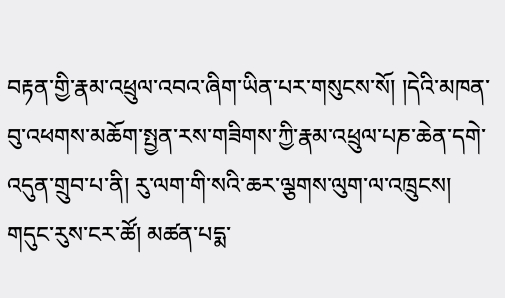བརྟན་གྱི་རྣམ་འཕྲུལ་འབའ་ཞིག་ཡིན་པར་གསུངས་སོ། །དེའི་མཁན་བུ་འཕགས་མཆོག་སྤྱན་རས་གཟིགས་ཀྱི་རྣམ་འཕྲུལ་པཎ་ཆེན་དགེ་འདུན་གྲུབ་པ་ནི། རུ་ལག་གི་སའི་ཆར་ལྕགས་ལུག་ལ་འཁྲུངས། གདུང་རུས་ངར་ཚོ། མཚན་པདྨ་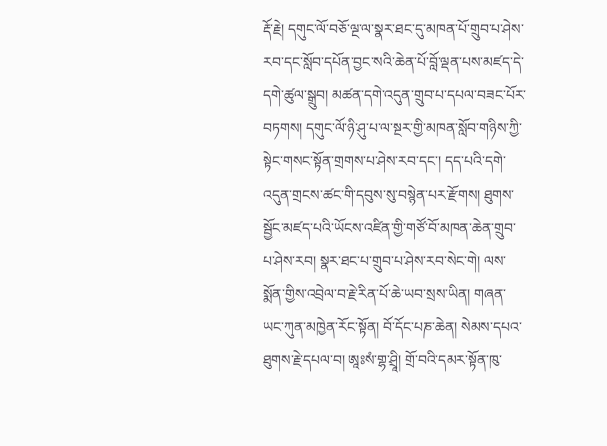རྡོ་རྗེ། དགུང་ལོ་བཅོ་ལྔ་ལ་སྣར་ཐང་དུ་མཁན་པོ་གྲུབ་པ་ཤེས་རབ་དང་སློབ་དཔོན་བྱང་སའི་ཆེན་པོ་བློ་ལྡན་པས་མཛད་དེ་དགེ་ཚུལ་སྒྲུབ། མཚན་དགེ་འདུན་གྲུབ་པ་དཔལ་བཟང་པོར་བཏགས། དགུང་ལོ་ཉི་ཤུ་པ་ལ་སྔར་གྱི་མཁན་སློབ་གཉིས་ཀྱི་སྟེང་གསང་སྟོན་གྲགས་པ་ཤེས་རབ་དང་། དད་པའི་དགེ་འདུན་གྲངས་ཚང་གི་དབུས་སུ་བསྙེན་པར་རྫོགས། ཐུགས་སྦྱོང་མཛད་པའི་ཡོངས་འཛིན་གྱི་གཙོ་བོ་མཁན་ཆེན་གྲུབ་པ་ཤེས་རབ། སྣར་ཐང་པ་གྲུབ་པ་ཤེས་རབ་སེང་གེ། ལས་སྨོན་གྱིས་འབྲེལ་བ་རྗེ་རིན་པོ་ཆེ་ཡབ་སྲས་ཡིན། གཞན་ཡང་ཀུན་མཁྱེན་རོང་སྟོན། བོ་དོང་པཎ་ཆེན། སེམས་དཔའ་ཐུགས་རྗེ་དཔལ་བ། ཨཱཿསཾ་གྷ་ཤྲཱི། གྲོ་བའི་དམར་སྟོན་ཁུ་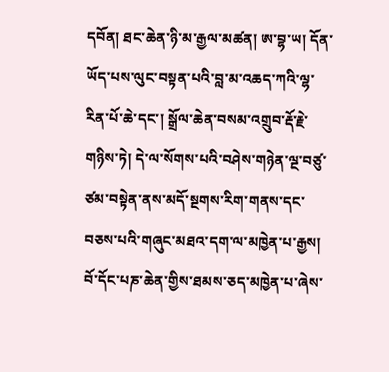དབོན། ཐང་ཆེན་ཉི་མ་རྒྱལ་མཚན། ཨ་བྷ་ཡ། དོན་ཡོད་པས་ལུང་བསྟན་པའི་བླ་མ་འཆད་ཀའི་ལྷ་རིན་པོ་ཆེ་དང་། སྒྲོལ་ཆེན་བསམ་འགྲུབ་རྡོ་རྗེ་གཉིས་ཏེ། དེ་ལ་སོགས་པའི་བཤེས་གཉེན་ལྔ་བཙུ་ཙམ་བསྟེན་ནས་མདོ་སྔགས་རིག་གནས་དང་བཅས་པའི་གཞུང་མཐའ་དག་ལ་མཁྱེན་པ་རྒྱས། བོ་དོང་པཎ་ཆེན་གྱིས་ཐམས་ཅད་མཁྱེན་པ་ཞེས་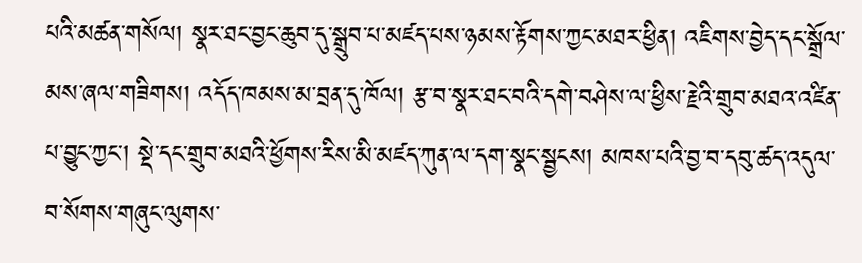པའི་མཚན་གསོལ། སྣར་ཐང་བྱང་ཆུབ་དུ་སྒྲུབ་པ་མཛད་པས་ཉམས་རྟོགས་ཀྱང་མཐར་ཕྱིན། འཇིགས་བྱེད་དང་སྒྲོལ་མས་ཞལ་གཟིགས། འདོད་ཁམས་མ་བྲན་དུ་ཁོལ། རྩ་བ་སྣར་ཐང་བའི་དགེ་བཤེས་ལ་ཕྱིས་རྗེའི་གྲུབ་མཐའ་འཛིན་པ་བྱུང་ཀྱང་། སྡེ་དང་གྲུབ་མཐའི་ཕྱོགས་རིས་མི་མཛད་ཀུན་ལ་དག་སྣང་སྦྱངས། མཁས་པའི་བྱ་བ་དབུ་ཚད་འདུལ་བ་སོགས་གཞུང་ལུགས་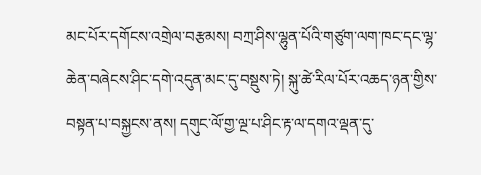མང་པོར་དགོངས་འགྲེལ་བརྩམས། བཀྲ་ཤིས་ལྷུན་པོའི་གཙུག་ལག་ཁང་དང་ལྷ་ཆེན་བཞེངས་ཤིང་དགེ་འདུན་མང་དུ་བསྡུས་ཏེ། སྐུ་ཚེ་རིལ་པོར་འཆད་ཉན་གྱིས་བསྟན་པ་བསྐྱངས་ནས། དགུང་ལོ་གྱ་ལྔ་པ་ཤིང་རྟ་ལ་དགའ་ལྡན་དུ་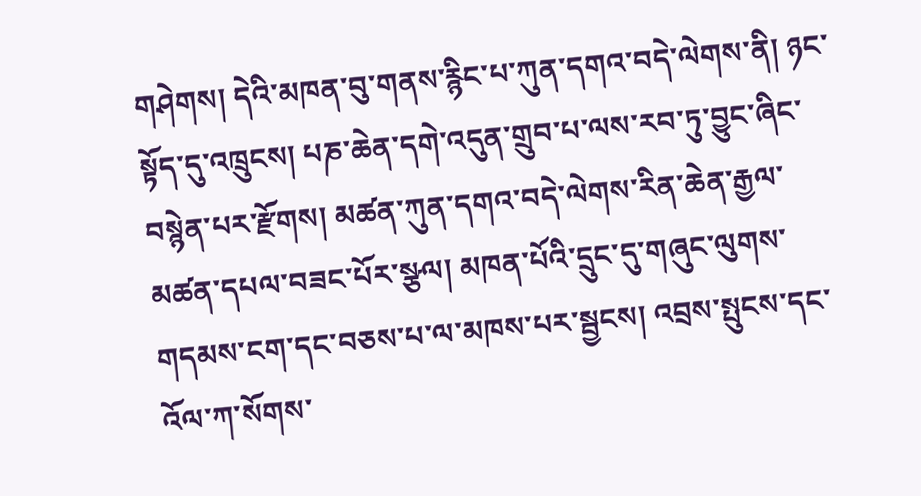གཤེགས། དེའི་མཁན་བུ་གནས་རྙིང་པ་ཀུན་དགའ་བདེ་ལེགས་ནི། ཉང་སྟོད་དུ་འཁྲུངས། པཎ་ཆེན་དགེ་འདུན་གྲུབ་པ་ལས་རབ་ཏུ་བྱུང་ཞིང་བསྙེན་པར་རྫོགས། མཚན་ཀུན་དགའ་བདེ་ལེགས་རིན་ཆེན་རྒྱལ་མཚན་དཔལ་བཟང་པོར་སྩལ། མཁན་པོའི་དྲུང་དུ་གཞུང་ལུགས་གདམས་ངག་དང་བཅས་པ་ལ་མཁས་པར་སྦྱངས། འབྲས་སྤུངས་དང་འོལ་ཀ་སོགས་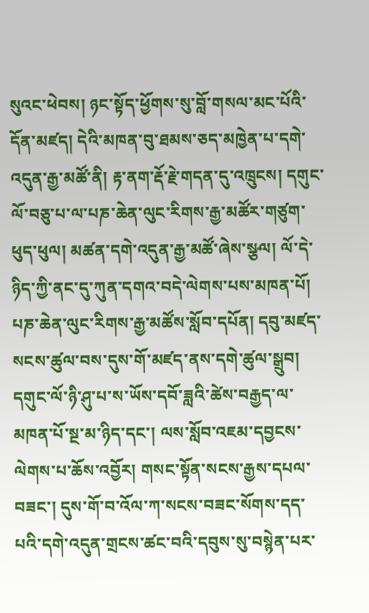སུའང་ཕེབས། ཉང་སྟོད་ཕྱོགས་སུ་བློ་གསལ་མང་པོའི་དོན་མཛད། དེའི་མཁན་བུ་ཐམས་ཅད་མཁྱེན་པ་དགེ་འདུན་རྒྱ་མཚོ་ནི། རྟ་ནག་རྡོ་རྗེ་གདན་དུ་འཁྲུངས། དགུང་ལོ་བཅུ་པ་ལ་པཎ་ཆེན་ལུང་རིགས་རྒྱ་མཚོར་གཙུག་ཕུད་ཕུལ། མཚན་དགེ་འདུན་རྒྱ་མཚོ་ཞེས་སྩལ། ལོ་དེ་ཉིད་ཀྱི་ནང་དུ་ཀུན་དགའ་བདེ་ལེགས་པས་མཁན་པོ། པཎ་ཆེན་ལུང་རིགས་རྒྱ་མཚོས་སློབ་དཔོན། དབུ་མཛད་སངས་ཚུལ་བས་དུས་གོ་མཛད་ནས་དགེ་ཚུལ་སྒྲུབ། དགུང་ལོ་ཉི་ཤུ་པ་ས་ཡོས་དབོ་ཟླའི་ཚེས་བརྒྱད་ལ་མཁན་པོ་སྔ་མ་ཉིད་དང་། ལས་སློབ་འཇམ་དབྱངས་ལེགས་པ་ཆོས་འབྱོར། གསང་སྟོན་སངས་རྒྱས་དཔལ་བཟང་། དུས་གོ་བ་འོལ་ཀ་སངས་བཟང་སོགས་དད་པའི་དགེ་འདུན་གྲངས་ཚང་བའི་དབུས་སུ་བསྙེན་པར་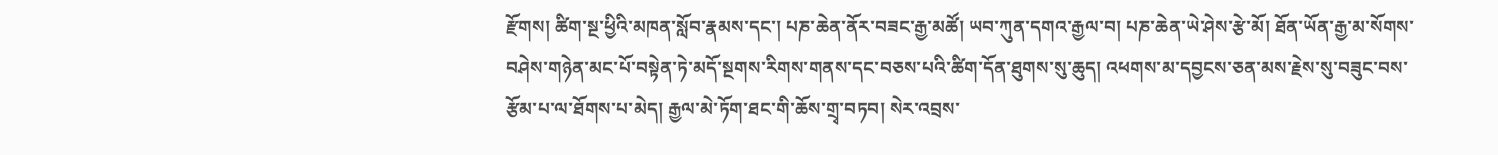རྫོགས། ཚིག་སྔ་ཕྱིའི་མཁན་སློབ་རྣམས་དང་། པཎ་ཆེན་ནོར་བཟང་རྒྱ་མཚོ། ཡབ་ཀུན་དགའ་རྒྱལ་བ། པཎ་ཆེན་ཡེ་ཤེས་རྩེ་མོ། ཐོན་ཡོན་རྒྱ་མ་སོགས་བཤེས་གཉེན་མང་པོ་བསྟེན་ཏེ་མདོ་སྔགས་རིགས་གནས་དང་བཅས་པའི་ཚིག་དོན་ཐུགས་སུ་ཆུད། འཕགས་མ་དབྱངས་ཅན་མས་རྗེས་སུ་བཟུང་བས་རྩོམ་པ་ལ་ཐོགས་པ་མེད། རྒྱལ་མེ་ཏོག་ཐང་གི་ཆོས་གྲྭ་བཏབ། སེར་འབྲས་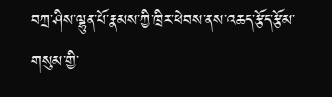བཀྲ་ཤིས་ལྷུན་པོ་རྣམས་ཀྱི་ཁྲིར་ཕེབས་ནས་འཆད་རྩོད་རྩོམ་གསུམ་གྱི་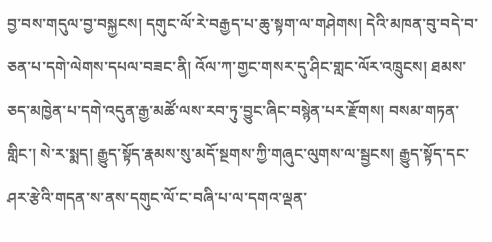བྱ་བས་གདུལ་བྱ་བསྐྱངས། དགུང་ལོ་རེ་བརྒྱད་པ་ཆུ་སྟག་ལ་གཤེགས། དེའི་མཁན་བུ་བདེ་བ་ཅན་པ་དགེ་ལེགས་དཔལ་བཟང་ནི། འོལ་ཀ་གྱང་གསར་དུ་ཤིང་གླང་ལོར་འཁྲུངས། ཐམས་ཅད་མཁྱེན་པ་དགེ་འདུན་རྒྱ་མཚོ་ལས་རབ་ཏུ་བྱུང་ཞིང་བསྙེན་པར་རྫོགས། བསམ་གཏན་གླིང་། སེ་ར་སྨད། རྒྱུད་སྟོད་རྣམས་སུ་མདོ་སྔགས་ཀྱི་གཞུང་ལུགས་ལ་སྦྱངས། རྒྱུད་སྟོད་དང་ཤར་རྩེའི་གདན་ས་ནས་དགུང་ལོ་ང་བཞི་པ་ལ་དགའ་ལྡན་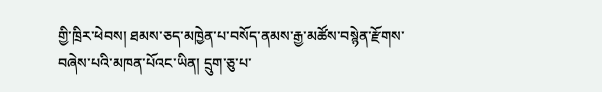གྱི་ཁྲིར་ཕེབས། ཐམས་ཅད་མཁྱེན་པ་བསོད་ནམས་རྒྱ་མཚོས་བསྙེན་རྫོགས་བཞེས་པའི་མཁན་པོའང་ཡིན། དྲུག་ཅུ་པ་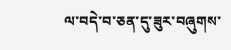ལ་བདེ་བ་ཅན་དུ་ཟུར་བཞུགས་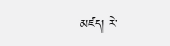མཛད། རེ་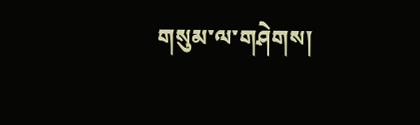གསུམ་ལ་གཤེགས།